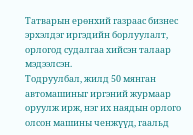Татварын ерөнхий газраас бизнес эрхэлдэг иргэдийн борлуулалт, орлогод судалгаа хийсэн талаар мэдээлсэн.
Тодруулбал, жилд 50 мянган автомашиныг иргэний журмаар оруулж ирж, нэг их наядын орлого олсон машины ченжүүд, гаальд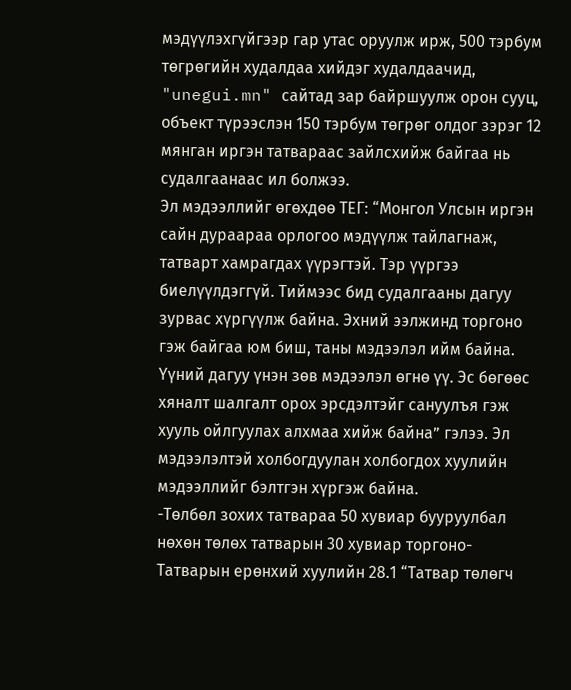мэдүүлэхгүйгээр гар утас оруулж ирж, 500 тэрбум төгрөгийн худалдаа хийдэг худалдаачид, "unegui.mn" сайтад зар байршуулж орон сууц, объект түрээслэн 150 тэрбум төгрөг олдог зэрэг 12 мянган иргэн татвараас зайлсхийж байгаа нь судалгаанаас ил болжээ.
Эл мэдээллийг өгөхдөө ТЕГ: “Монгол Улсын иргэн сайн дураараа орлогоо мэдүүлж тайлагнаж, татварт хамрагдах үүрэгтэй. Тэр үүргээ биелүүлдэггүй. Тиймээс бид судалгааны дагуу зурвас хүргүүлж байна. Эхний ээлжинд торгоно гэж байгаа юм биш, таны мэдээлэл ийм байна. Үүний дагуу үнэн зөв мэдээлэл өгнө үү. Эс бөгөөс хяналт шалгалт орох эрсдэлтэйг сануулъя гэж хууль ойлгуулах алхмаа хийж байна” гэлээ. Эл мэдээлэлтэй холбогдуулан холбогдох хуулийн мэдээллийг бэлтгэн хүргэж байна.
-Төлбөл зохих татвараа 50 хувиар бууруулбал нөхөн төлөх татварын 30 хувиар торгоно-
Татварын ерөнхий хуулийн 28.1 “Татвар төлөгч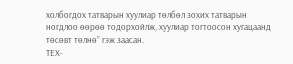холбогдох татварын хуулиар төлбөл зохих татварын ногдлоо өөрөө тодорхойлж, хуулиар тогтоосон хугацаанд төсөвт төлнө” гэж заасан.
ТЕХ-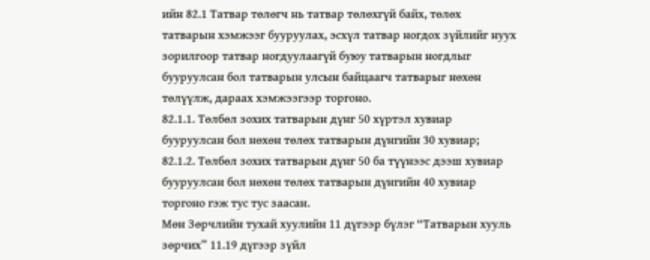ийн 82.1 Татвар төлөгч нь татвар төлөхгүй байх, төлөх татварын хэмжээг бууруулах, эсхүл татвар ногдох зүйлийг нуух зорилгоор татвар ногдуулаагүй буюу татварын ногдлыг бууруулсан бол татварын улсын байцаагч татварыг нөхөн төлүүлж, дараах хэмжээгээр торгоно.
82.1.1. Төлбөл зохих татварын дүнг 50 хүртэл хувиар бууруулсан бол нөхөн төлөх татварын дүнгийн 30 хувиар;
82.1.2. Төлбөл зохих татварын дүнг 50 ба түүнээс дээш хувиар бууруулсан бол нөхөн төлөх татварын дүнгийн 40 хувиар торгоно гэж тус тус заасан.
Мөн Зөрчлийн тухай хуулийн 11 дүгээр бүлэг “Татварын хууль зөрчих” 11.19 дүгээр зүйл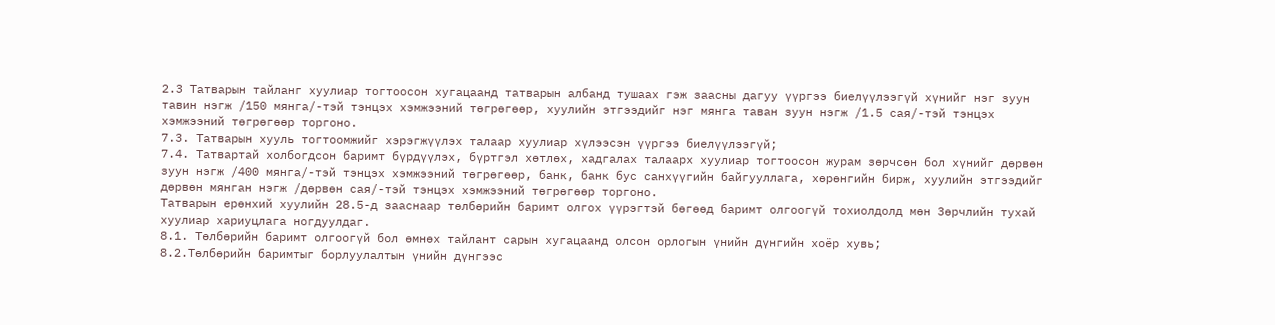2.3 Татварын тайланг хуулиар тогтоосон хугацаанд татварын албанд тушаах гэж заасны дагуу үүргээ биелүүлээгүй хүнийг нэг зуун тавин нэгж /150 мянга/-тэй тэнцэх хэмжээний төгрөгөөр, хуулийн этгээдийг нэг мянга таван зуун нэгж /1.5 сая/-тэй тэнцэх хэмжээний төгрөгөөр торгоно.
7.3. Татварын хууль тогтоомжийг хэрэгжүүлэх талаар хуулиар хүлээсэн үүргээ биелүүлээгүй;
7.4. Татвартай холбогдсон баримт бүрдүүлэх, бүртгэл хөтлөх, хадгалах талаарх хуулиар тогтоосон журам зөрчсөн бол хүнийг дөрвөн зуун нэгж /400 мянга/-тэй тэнцэх хэмжээний төгрөгөөр, банк, банк бус санхүүгийн байгууллага, хөрөнгийн бирж, хуулийн этгээдийг дөрвөн мянган нэгж /дөрвөн сая/-тэй тэнцэх хэмжээний төгрөгөөр торгоно.
Татварын ерөнхий хуулийн 28.5-д зааснаар төлбөрийн баримт олгох үүрэгтэй бөгөөд баримт олгоогүй тохиолдолд мөн Зөрчлийн тухай хуулиар хариуцлага ногдуулдаг.
8.1. Төлбөрийн баримт олгоогүй бол өмнөх тайлант сарын хугацаанд олсон орлогын үнийн дүнгийн хоёр хувь;
8.2.Төлбөрийн баримтыг борлуулалтын үнийн дүнгээс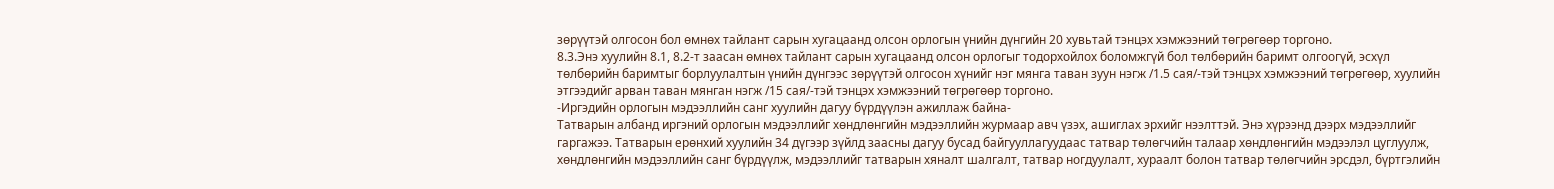зөрүүтэй олгосон бол өмнөх тайлант сарын хугацаанд олсон орлогын үнийн дүнгийн 20 хувьтай тэнцэх хэмжээний төгрөгөөр торгоно.
8.3.Энэ хуулийн 8.1, 8.2-т заасан өмнөх тайлант сарын хугацаанд олсон орлогыг тодорхойлох боломжгүй бол төлбөрийн баримт олгоогүй, эсхүл төлбөрийн баримтыг борлуулалтын үнийн дүнгээс зөрүүтэй олгосон хүнийг нэг мянга таван зуун нэгж /1.5 сая/-тэй тэнцэх хэмжээний төгрөгөөр, хуулийн этгээдийг арван таван мянган нэгж /15 сая/-тэй тэнцэх хэмжээний төгрөгөөр торгоно.
-Иргэдийн орлогын мэдээллийн санг хуулийн дагуу бүрдүүлэн ажиллаж байна-
Татварын албанд иргэний орлогын мэдээллийг хөндлөнгийн мэдээллийн журмаар авч үзэх, ашиглах эрхийг нээлттэй. Энэ хүрээнд дээрх мэдээллийг гаргажээ. Татварын ерөнхий хуулийн 34 дүгээр зүйлд заасны дагуу бусад байгууллагуудаас татвар төлөгчийн талаар хөндлөнгийн мэдээлэл цуглуулж, хөндлөнгийн мэдээллийн санг бүрдүүлж, мэдээллийг татварын хяналт шалгалт, татвар ногдуулалт, хураалт болон татвар төлөгчийн эрсдэл, бүртгэлийн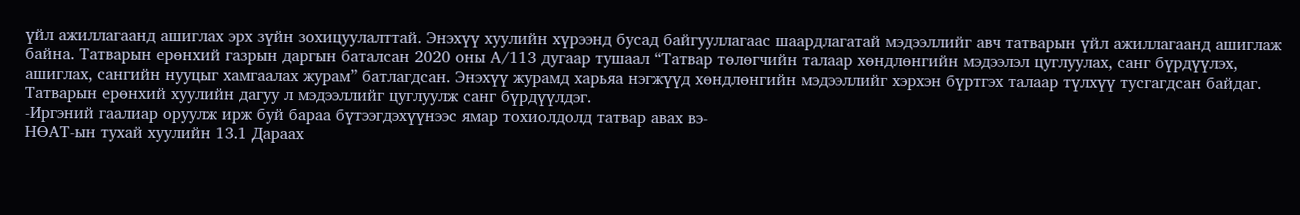үйл ажиллагаанд ашиглах эрх зүйн зохицуулалттай. Энэхүү хуулийн хүрээнд бусад байгууллагаас шаардлагатай мэдээллийг авч татварын үйл ажиллагаанд ашиглаж байна. Татварын ерөнхий газрын даргын баталсан 2020 оны А/113 дугаар тушаал “Татвар төлөгчийн талаар хөндлөнгийн мэдээлэл цуглуулах, санг бүрдүүлэх, ашиглах, сангийн нууцыг хамгаалах журам” батлагдсан. Энэхүү журамд харьяа нэгжүүд хөндлөнгийн мэдээллийг хэрхэн бүртгэх талаар түлхүү тусгагдсан байдаг. Татварын ерөнхий хуулийн дагуу л мэдээллийг цуглуулж санг бүрдүүлдэг.
-Иргэний гаалиар оруулж ирж буй бараа бүтээгдэхүүнээс ямар тохиолдолд татвар авах вэ-
НӨАТ-ын тухай хуулийн 13.1 Дараах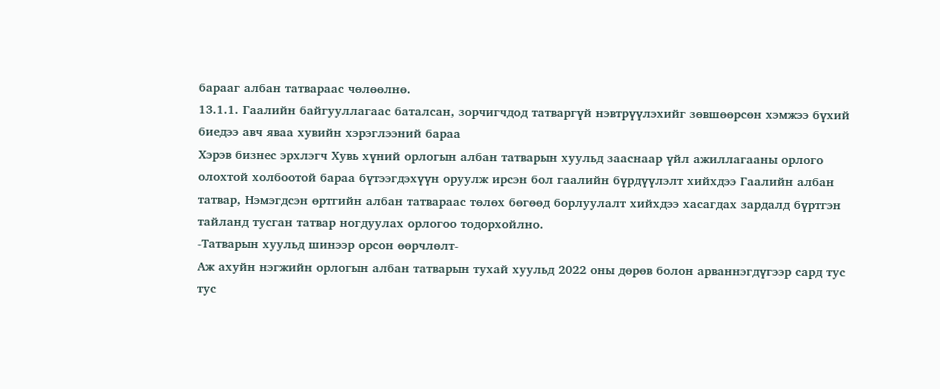барааг албан татвараас чөлөөлнө.
13.1.1. Гаалийн байгууллагаас баталсан, зорчигчдод татваргүй нэвтрүүлэхийг зөвшөөрсөн хэмжээ бүхий биедээ авч яваа хувийн хэрэглээний бараа
Хэрэв бизнес эрхлэгч Хувь хүний орлогын албан татварын хуульд зааснаар үйл ажиллагааны орлого олохтой холбоотой бараа бүтээгдэхүүн оруулж ирсэн бол гаалийн бүрдүүлэлт хийхдээ Гаалийн албан татвар, Нэмэгдсэн өртгийн албан татвараас төлөх бөгөөд борлуулалт хийхдээ хасагдах зардалд бүртгэн тайланд тусган татвар ногдуулах орлогоо тодорхойлно.
-Татварын хуульд шинээр орсон өөрчлөлт-
Аж ахуйн нэгжийн орлогын албан татварын тухай хуульд 2022 оны дөрөв болон арваннэгдүгээр сард тус тус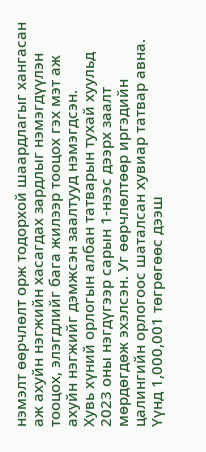нэмэлт өөрчлөлт орж тодорхой шаардлагыг хангасан аж ахуйн нэгжийн хасагдах зардлыг нэмэгдүүлэн тооцох, элэгдлийг бага жилээр тооцох гэх мэт аж ахуйн нэгжийг дэмжсэн заалтууд нэмэгдсэн.
Хувь хүний орлогын албан татварын тухай хуульд 2023 оны нэгдүгээр сарын 1-нээс дээрх заалт мөрдөгдөж эхэлсэн. Уг өөрчлөлтөөр иргэдийн цалингийн орлогоос шаталсан хувиар татвар авна. Үүнд 1,000,001 төгрөгөөс дээш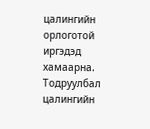цалингийн орлоготой иргэдэд хамаарна. Тодруулбал цалингийн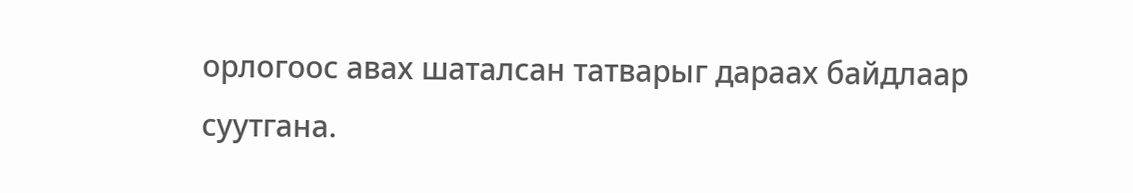орлогоос авах шаталсан татварыг дараах байдлаар суутгана.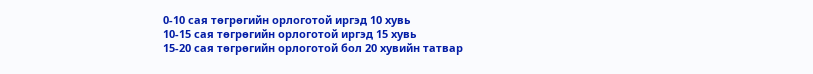0-10 сая төгрөгийн орлоготой иргэд 10 хувь
10-15 сая төгрөгийн орлоготой иргэд 15 хувь
15-20 сая төгрөгийн орлоготой бол 20 хувийн татвар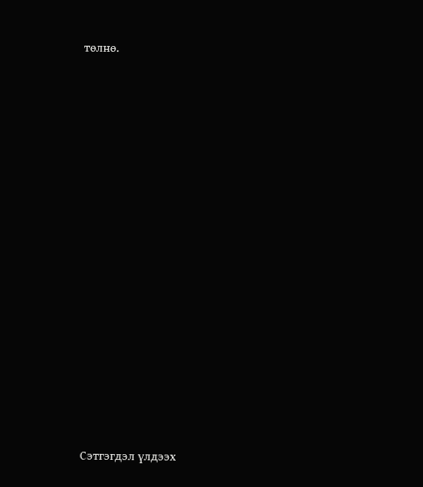төлнө.
















Сэтгэгдэл үлдээх